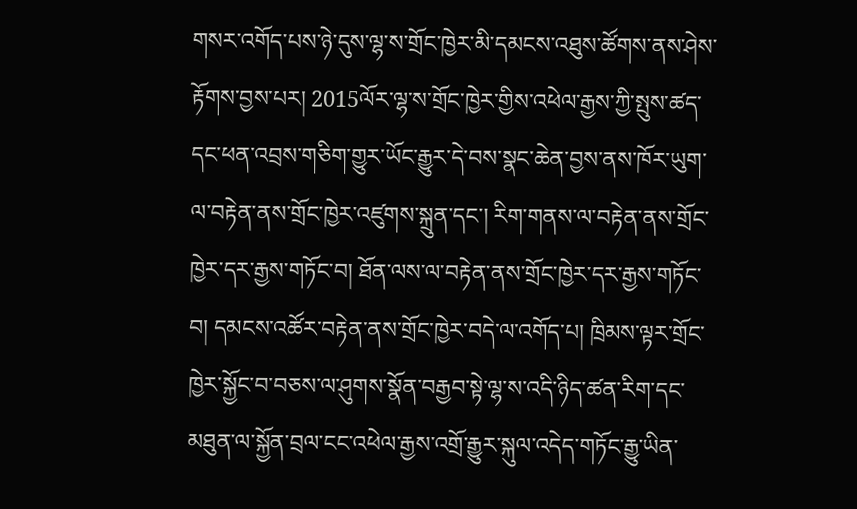གསར་འགོད་པས་ཉེ་དུས་ལྷ་ས་གྲོང་ཁྱེར་མི་དམངས་འཐུས་ཚོགས་ནས་ཤེས་རྟོགས་བྱས་པར། 2015ལོར་ལྷ་ས་གྲོང་ཁྱེར་གྱིས་འཕེལ་རྒྱས་ཀྱི་སྤུས་ཚད་དང་ཕན་འབྲས་གཅིག་གྱུར་ཡོང་རྒྱུར་དེ་བས་སྣང་ཆེན་བྱས་ནས་ཁོར་ཡུག་ལ་བརྟེན་ནས་གྲོང་ཁྱེར་འཛུགས་སྐྲུན་དང་། རིག་གནས་ལ་བརྟེན་ནས་གྲོང་ཁྱེར་དར་རྒྱས་གཏོང་བ། ཐོན་ལས་ལ་བརྟེན་ནས་གྲོང་ཁྱེར་དར་རྒྱས་གཏོང་བ། དམངས་འཚོར་བརྟེན་ནས་གྲོང་ཁྱེར་བདེ་ལ་འགོད་པ། ཁྲིམས་ལྟར་གྲོང་ཁྱེར་སྐྱོང་བ་བཅས་ལ་ཤུགས་སྣོན་བརྒྱབ་སྟེ་ལྷ་ས་འདི་ཉིད་ཚན་རིག་དང་མཐུན་ལ་སྐྱོན་བྲལ་ངང་འཕེལ་རྒྱས་འགྲོ་རྒྱུར་སྐུལ་འདེད་གཏོང་རྒྱུ་ཡིན་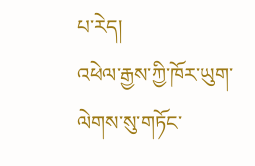པ་རེད།
འཕེལ་རྒྱས་ཀྱི་ཁོར་ཡུག་ལེགས་སུ་གཏོང་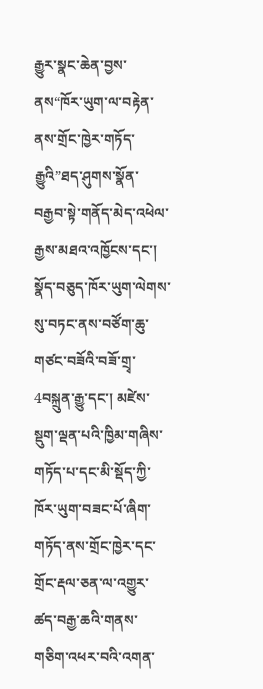རྒྱུར་སྣང་ཆེན་བྱས་ནས“ཁོར་ཡུག་ལ་བརྟེན་ནས་གྲོང་ཁྱེར་གཏོད་རྒྱུའི”ཐད་ཤུགས་སྣོན་བརྒྱབ་སྟེ་གནོད་མེད་འཕེལ་རྒྱས་མཐའ་འཁྱོངས་དང་། སྣོད་བཅུད་ཁོར་ཡུག་ལེགས་སུ་བཏང་ནས་བཙོག་ཆུ་གཙང་བཟོའི་བཟོ་གྲྭ་4བསྐྲུན་རྒྱུ་དང་། མཛེས་སྡུག་ལྡན་པའི་ཁྱིམ་གཞིས་གཏོད་པ་དང་མི་སྡོད་ཀྱི་ཁོར་ཡུག་བཟང་པོ་ཞིག་གཏོད་ནས་གྲོང་ཁྱེར་དང་གྲོང་རྡལ་ཅན་ལ་འགྱུར་ཚད་བརྒྱ་ཆའི་གནས་གཅིག་འཕར་བའི་འགན་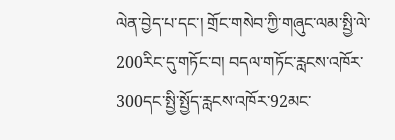ལེན་བྱེད་པ་དང་། གྲོང་གསེབ་ཀྱི་གཞུང་ལམ་སྤྱི་ལེ་200རིང་དུ་གཏོང་བ། བདལ་གཏོང་རླངས་འཁོར་300དང་སྤྱི་སྤྱོད་རླངས་འཁོར་92མང་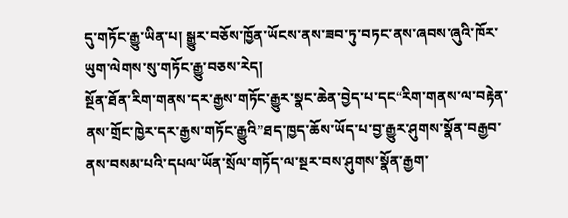དུ་གཏོང་རྒྱུ་ཡིན་པ། སྒྱུར་བཅོས་ཁྱོན་ཡོངས་ནས་ཟབ་ཏུ་བཏང་ནས་ཞབས་ཞུའི་ཁོར་ཡུག་ལེགས་སུ་གཏོང་རྒྱུ་བཅས་རེད།
སྔོན་ཐོན་རིག་གནས་དར་རྒྱས་གཏོང་རྒྱུར་སྣང་ཆེན་བྱེད་པ་དང“རིག་གནས་ལ་བརྟེན་ནས་གྲོང་ཁྱེར་དར་རྒྱས་གཏོང་རྒྱུའི”ཐད་ཁྱད་ཆོས་ཡོད་པ་བྱ་རྒྱུར་ཤུགས་སྣོན་བརྒྱབ་ནས་བསམ་པའི་དཔལ་ཡོན་སྲོལ་གཏོད་ལ་སྔར་བས་ཤུགས་སྣོན་རྒྱག་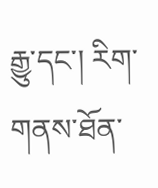རྒྱུ་དང་། རིག་གནས་ཐོན་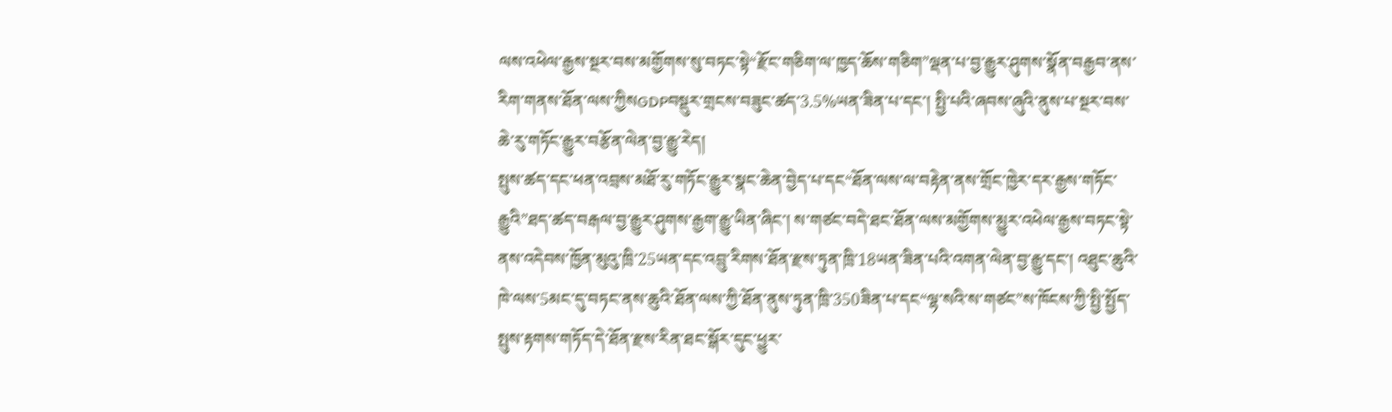ལས་འཕེལ་རྒྱས་སྔར་བས་མགྱོགས་སུ་བཏང་སྟེ“རྫོང་གཅིག་ལ་ཁྱད་ཆོས་གཅིག”ལྡན་པ་བྱ་རྒྱུར་ཤུགས་སྣོན་བརྒྱབ་ནས་རིག་གནས་ཐོན་ལས་ཀྱིསGDPབསྡུར་གྲངས་བཟུང་ཚད་3.5%ཡན་ཟིན་པ་དང་། སྤྱི་པའི་ཞབས་ཞུའི་ནུས་པ་སྔར་བས་ཆེ་རུ་གཏོང་རྒྱུར་བརྩོན་ལེན་བྱ་རྒྱུ་རེད།
སྤུས་ཚད་དང་ཕན་འབྲས་མཐོ་རུ་གཏོང་རྒྱུར་སྣང་ཆེན་བྱེད་པ་དང“ཐོན་ལས་ལ་བརྟེན་ནས་གྲོང་ཁྱེར་དར་རྒྱས་གཏོང་རྒྱུའི”ཐད་ཚད་བརྒལ་བྱ་རྒྱུར་ཤུགས་རྒྱག་རྒྱུ་ཡིན་ཞིང་། ས་གཙང་བདེ་ཐང་ཐོན་ལས་མགྱོགས་མྱུར་འཕེལ་རྒྱས་བཏང་སྟེ་ནས་འདེབས་ཁྱོན་མུའུ་ཁྲི་25ཡན་དང་འབྲུ་རིགས་ཐོན་རྫས་ཏུན་ཁྲི་18ཡན་ཟིན་པའི་འགན་ལེན་བྱ་རྒྱུ་དང་། འཐུང་ཆུའི་ཁེ་ལས་5མང་དུ་བཏང་ནས་ཆུའི་ཐོན་ལས་ཀྱི་ཐོན་ནུས་ཏུན་ཁྲི་350ཟིན་པ་དང“ལྷ་སའི་ས་གཙང”ས་ཁོངས་ཀྱི་སྤྱི་སྤྱོད་སྤུས་རྟགས་གཏོད་དེ་ཐོན་རྫས་རིན་ཐང་སྒོར་དུང་ཕྱུར་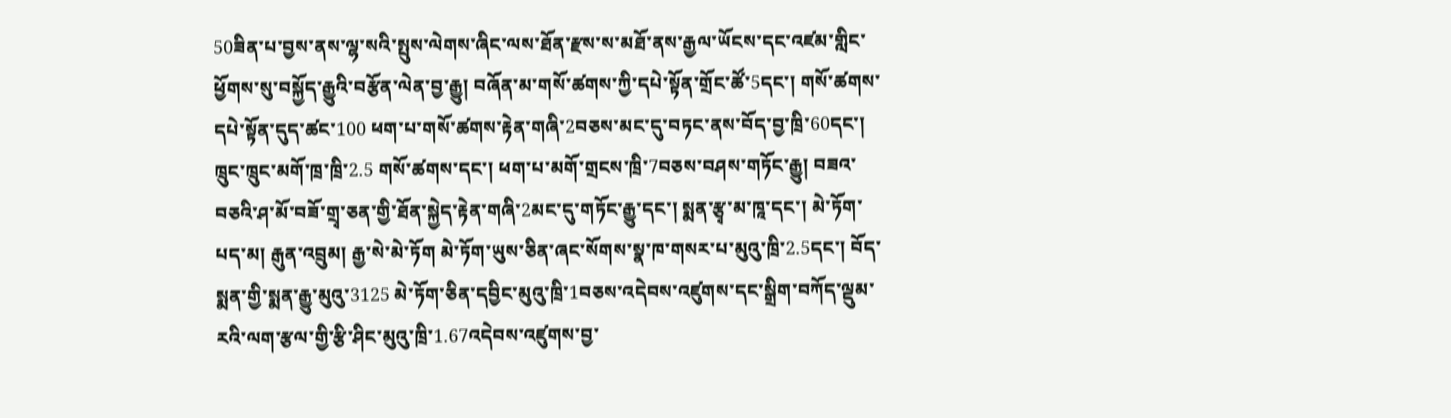50ཟིན་པ་བྱས་ནས་ལྷ་སའི་སྤུས་ལེགས་ཞིང་ལས་ཐོན་རྫས་ས་མཐོ་ནས་རྒྱལ་ཡོངས་དང་འཛམ་གླིང་ཕྱོགས་སུ་བསྐྱོད་རྒྱུའི་བརྩོན་ལེན་བྱ་རྒྱུ། བཞོན་མ་གསོ་ཚགས་ཀྱི་དཔེ་སྟོན་གྲོང་ཚོ་5དང་། གསོ་ཚགས་དཔེ་སྟོན་དུད་ཚང་100 ཕག་པ་གསོ་ཚགས་རྟེན་གཞི་2བཅས་མང་དུ་བཏང་ནས་བོད་བྱ་ཁྲི་60དང་། ཁྲུང་ཁྲུང་མགོ་ཁྲ་ཁྲི་2.5 གསོ་ཚགས་དང་། ཕག་པ་མགོ་གྲངས་ཁྲི་7བཅས་བཤས་གཏོང་རྒྱུ། བཟའ་བཅའི་ཤ་མོ་བཟོ་གྲྭ་ཅན་གྱི་ཐོན་སྐྱེད་རྟེན་གཞི་2མང་དུ་གཏོང་རྒྱུ་དང་། སྨན་རྩྭ་མ་ཁཱ་དང་། མེ་ཏོག་པད་མ། རྒུན་འབྲུམ། རྒྱ་སེ་མེ་ཏོག མེ་ཏོག་ཡུས་ཅིན་ཞང་སོགས་སྣ་ཁ་གསར་པ་མུའུ་ཁྲི་2.5དང་། བོད་སྨན་གྱི་སྨན་རྒྱུ་མུའུ་3125 མེ་ཏོག་ཅིན་དབྱིང་མུའུ་ཁྲི་1བཅས་འདེབས་འཛུགས་དང་སྒྲིག་བཀོད་ལྡུམ་རའི་ལག་རྩལ་གྱི་རྩི་ཤིང་མུའུ་ཁྲི་1.67འདེབས་འཛུགས་བྱ་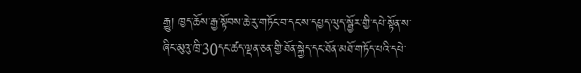རྒྱུ། ཁྱད་ཆོས་རྒྱ་སྟོབས་ཆེ་རུ་གཏོང་བ་དང་ས་དཔྱད་ལུད་སྦྱོར་གྱི་དཔེ་སྟོན་ས་ཞིང་མུའུ་ཁྲི་30དང་ཚད་ལྡན་ཅན་གྱི་ཐོན་སྐྱེད་དང་ཐོན་མཐོ་གཏོད་པའི་དཔེ་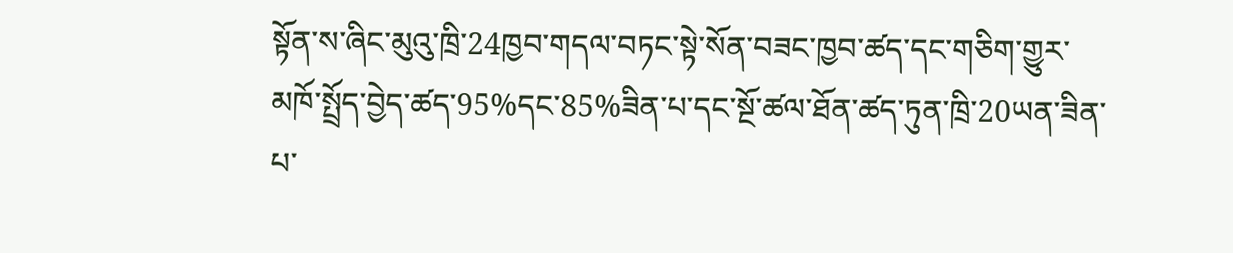སྟོན་ས་ཞིང་མུའུ་ཁྲི་24ཁྱབ་གདལ་བཏང་སྟེ་སོན་བཟང་ཁྱབ་ཚད་དང་གཅིག་གྱུར་མཁོ་སྤྲོད་བྱེད་ཚད་95%དང་85%ཟིན་པ་དང་སྔོ་ཚལ་ཐོན་ཚད་ཏུན་ཁྲི་20ཡན་ཟིན་པ་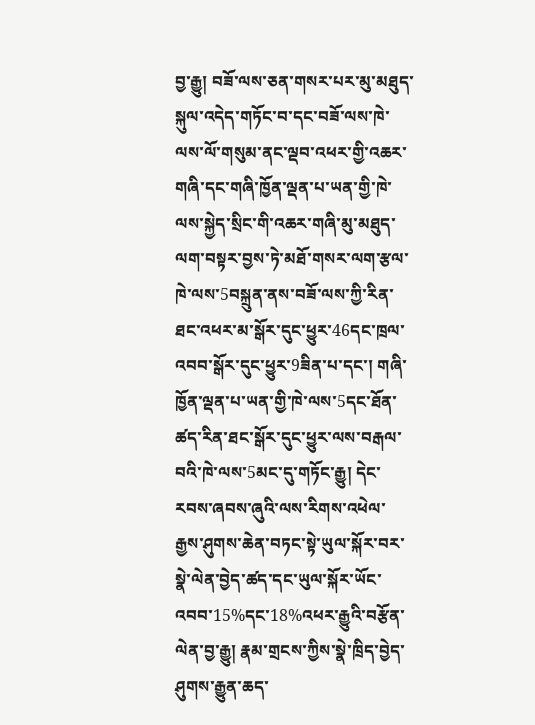བྱ་རྒྱུ། བཟོ་ལས་ཅན་གསར་པར་མུ་མཐུད་སྐུལ་འདེད་གཏོང་བ་དང་བཟོ་ལས་ཁེ་ལས་ལོ་གསུམ་ནང་ལྡབ་འཕར་གྱི་འཆར་གཞི་དང་གཞི་ཁྱོན་ལྡན་པ་ཡན་གྱི་ཁེ་ལས་སྐྱེད་སྲིང་གི་འཆར་གཞི་མུ་མཐུད་ལག་བསྟར་བྱས་ཏེ་མཐོ་གསར་ལག་རྩལ་ཁེ་ལས་5བསྐྲུན་ནས་བཟོ་ལས་ཀྱི་རིན་ཐང་འཕར་མ་སྒོར་དུང་ཕྱུར་46དང་ཁྲལ་འབབ་སྒོར་དུང་ཕྱུར་9ཟིན་པ་དང་། གཞི་ཁྱོན་ལྡན་པ་ཡན་གྱི་ཁེ་ལས་5དང་ཐོན་ཚད་རིན་ཐང་སྒོར་དུང་ཕྱུར་ལས་བརྒལ་བའི་ཁེ་ལས་5མང་དུ་གཏོང་རྒྱུ། དེང་རབས་ཞབས་ཞུའི་ལས་རིགས་འཕེལ་རྒྱས་ཤུགས་ཆེན་བཏང་སྟེ་ཡུལ་སྐོར་བར་སྣེ་ལེན་བྱེད་ཚད་དང་ཡུལ་སྐོར་ཡོང་འབབ་15%དང་18%འཕར་རྒྱུའི་བརྩོན་ལེན་བྱ་རྒྱུ། རྣམ་གྲངས་ཀྱིས་སྣེ་ཁྲིད་བྱེད་ཤུགས་རྒྱུན་ཆད་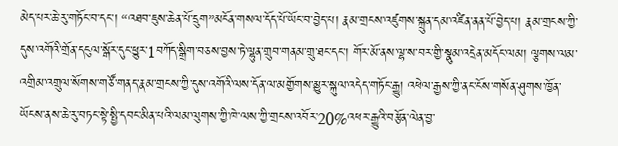མེད་པར་ཆེ་རུ་གཏོང་བ་དང་། “འཐབ་ཇུས་ཆེན་པོ་དྲུག”མངོན་གསལ་དོད་པོ་ཡོང་བ་བྱེད་པ། རྣམ་གྲངས་འཛུགས་སྐྲུན་དམ་འཛིན་ནན་པོ་བྱེད་པ། རྣམ་གྲངས་ཀྱི་དུས་འགོའི་གྲོན་དངུལ་སྒོར་དུང་ཕྱུར་1བཀོད་སྒྲིག་བཅས་བྱས་ཏེ་ལྷུན་གྲུབ་གནམ་གྲུ་ཐང་དང་། གོར་མོ་ནས་ལྷ་ས་བར་གྱི་སྣུམ་འདྲེན་མདོང་ལམ། ལྕགས་ལམ་འགྲིམ་འགྲུལ་སོགས་གཙོ་གནད་རྣམ་གྲངས་ཀྱི་དུས་འགོའི་ལས་དོན་ལ་མགྱོགས་མྱུར་སྐུལ་འདེད་གཏོང་རྒྱུ། འཕེལ་རྒྱས་ཀྱི་ནང་ངོས་གསོན་ཤུགས་ཁྱོན་ཡོངས་ནས་ཆེ་རུ་བཏང་སྟེ་སྤྱི་དབང་མིན་པའི་ལམ་ལུགས་ཀྱི་ཁེ་ལས་ཀྱི་གྲངས་འབོར་20%འཕར་རྒྱུའི་བརྩོན་ལེན་བྱ་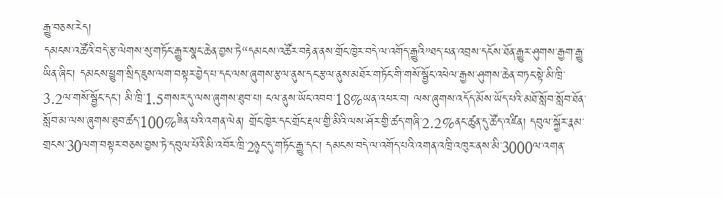རྒྱུ་བཅས་རེད།
དམངས་འཚོའི་བདེ་རྩ་ལེགས་སུ་གཏོང་རྒྱུར་སྣང་ཆེན་བྱས་ཏེ“དམངས་འཚོར་བརྟེན་ནས་གྲོང་ཁྱེར་བདེ་ལ་འགོད་རྒྱུའི”ཐད་ཕན་འབྲས་དངོས་ཐོན་རྒྱུར་ཤུགས་རྒྱག་རྒྱུ་ཡིན་ཞིང་། དམངས་ཕྱུག་སྲིད་ཇུས་ལག་བསྟར་བྱེད་པ་དང་ལས་ཞུགས་རྩལ་ནུས་དང་རྩལ་ནུས་མཐོར་གཏོང་གི་གསོ་སྦྱོང་འཕེལ་རྒྱས་ཤུགས་ཆེན་བཏང་སྟེ་མི་ཁྲི་3.2ལ་གསོ་སྦྱོང་དང་། མི་ཁྲི་1.5གསར་དུ་ལས་ཞུགས་ཐུབ་པ། ངལ་ནུས་ཡོང་འབབ་18%ཡན་འཕར་བ། ལས་ཞུགས་འདོད་མོས་ཡོད་པའི་མཐོ་སློབ་སློབ་ཐོན་སློབ་མ་ལས་ཞུགས་ཐུབ་ཚད་100%ཟིན་པའི་འགན་ལེན། གྲོང་ཁྱེར་དང་གྲོང་རྡལ་གྱི་མིའི་ལས་ཤོར་གྱི་ཚད་གཞི་2.2%ནང་ཚུན་དུ་ཚོད་འཛིན། དབུལ་སྐྱོར་རྣམ་གྲངས་30ལག་བསྟར་བཅས་བྱས་ཏེ་དབུལ་པོའི་མི་འབོར་ཁྲི་2ཉུང་དུ་གཏོང་རྒྱུ་དང་། དམངས་བདེ་ལ་འགོད་པའི་འགན་འཁྲི་འཁུར་ནས་མི་3000ལ་འགན་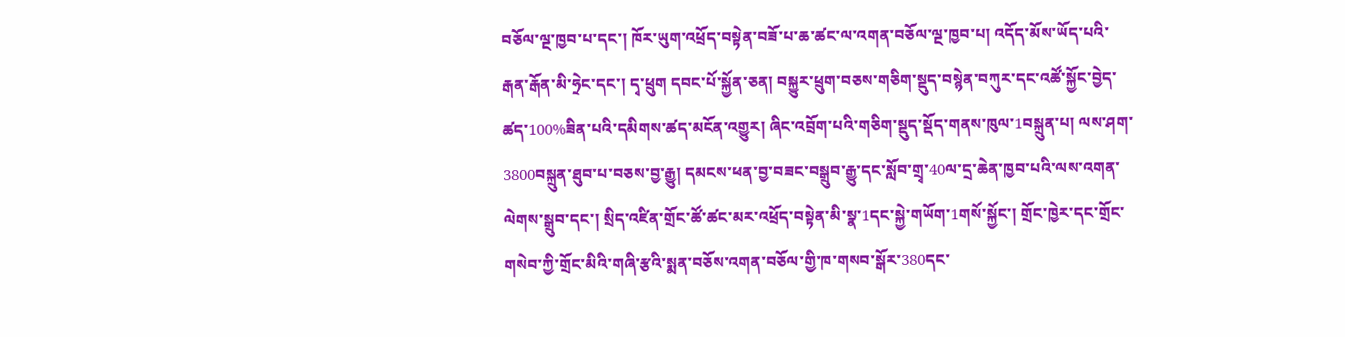བཅོལ་ལྔ་ཁྱབ་པ་དང་། ཁོར་ཡུག་འཕྲོད་བསྟེན་བཟོ་པ་ཆ་ཚང་ལ་འགན་བཅོལ་ལྔ་ཁྱབ་པ། འདོད་མོས་ཡོད་པའི་རྒན་རྒོན་མི་ཧྲེང་དང་། དྭ་ཕྲུག དབང་པོ་སྐྱོན་ཅན། བསྐྱུར་ཕྲུག་བཅས་གཅིག་སྡུད་བསྙེན་བཀུར་དང་འཚོ་སྐྱོང་བྱེད་ཚད་100%ཟིན་པའི་དམིགས་ཚད་མངོན་འགྱུར། ཞིང་འབྲོག་པའི་གཅིག་སྡུད་སྡོད་གནས་ཁུལ་1བསྐྲུན་པ། ལས་ཤག་3800བསྐྲུན་ཐུབ་པ་བཅས་བྱ་རྒྱུ། དམངས་ཕན་བྱ་བཟང་བསྒྲུབ་རྒྱུ་དང་སློབ་གྲྭ་40ལ་དྲ་ཆེན་ཁྱབ་པའི་ལས་འགན་ལེགས་སྒྲུབ་དང་། སྲིད་འཛིན་གྲོང་ཚོ་ཚང་མར་འཕྲོད་བསྟེན་མི་སྣ་1དང་སྐྱེ་གཡོག་1གསོ་སྐྱོང་། གྲོང་ཁྱེར་དང་གྲོང་གསེབ་ཀྱི་གྲོང་མིའི་གཞི་རྩའི་སྨན་བཅོས་འགན་བཅོལ་གྱི་ཁ་གསབ་སྒོར་380དང་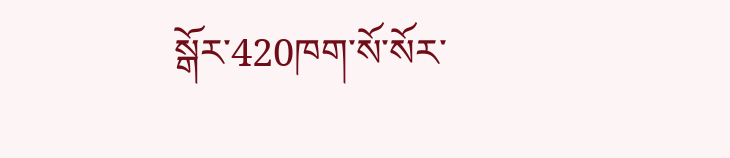སྒོར་420ཁག་སོ་སོར་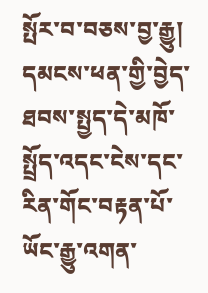སྤོར་བ་བཅས་བྱ་རྒྱུ། དམངས་ཕན་གྱི་བྱེད་ཐབས་སྤྱད་དེ་མཁོ་སྤྲོད་འདང་ངེས་དང་རིན་གོང་བརྟན་པོ་ཡོང་རྒྱུ་འགན་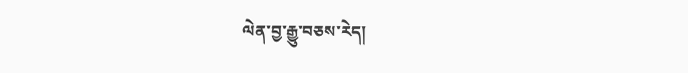ལེན་བྱ་རྒྱུ་བཅས་རེད།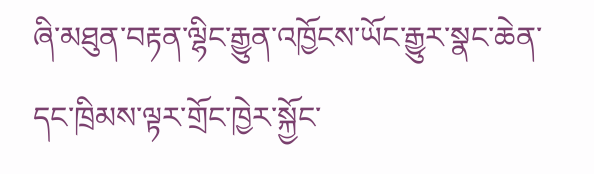ཞི་མཐུན་བརྟན་ལྷིང་རྒྱུན་འཁྱོངས་ཡོང་རྒྱུར་སྣང་ཆེན་དང་ཁྲིམས་ལྟར་གྲོང་ཁྱེར་སྐྱོང་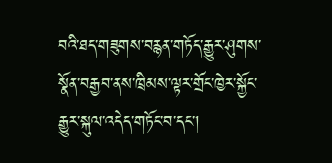བའི་ཐད་གཟུགས་བརྙན་གཏོད་རྒྱུར་ཤུགས་སྣོན་བརྒྱབ་ནས་ཁྲིམས་ལྟར་གྲོང་ཁྱེར་སྐྱོང་རྒྱུར་སྐུལ་འདེད་གཏོང་བ་དང་།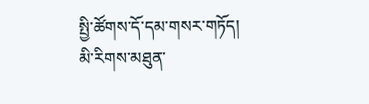སྤྱི་ཚོགས་དོ་དམ་གསར་གཏོད། མི་རིགས་མཐུན་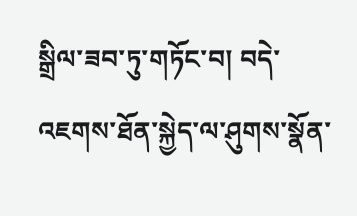སྒྲིལ་ཟབ་ཏུ་གཏོང་བ། བདེ་འཇགས་ཐོན་སྐྱེད་ལ་ཤུགས་སྣོན་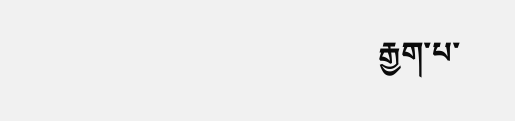རྒྱག་པ་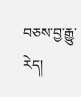བཅས་བྱ་རྒྱུ་རེད།